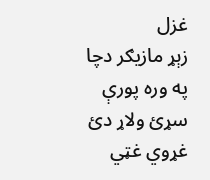غزل
زېړ مازيګر دچا په وره پورې سړئ ولاړ دئ
غړوي غټي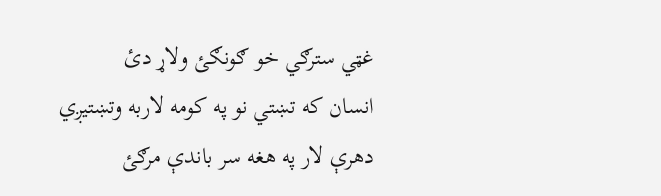غټي سترګي خو ګونګئ ولاړ دئ
انسان كه تښتي نو په كومه لاربه وتښتيږي
دهرې لار په هغه سر باندې مرګئ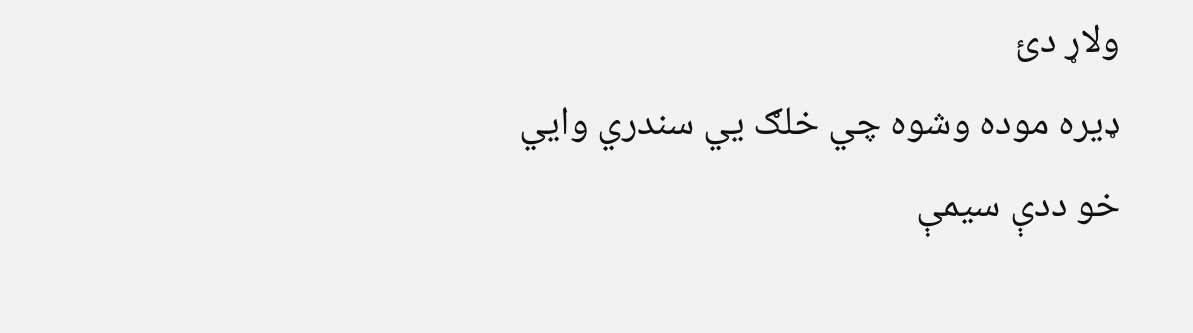ولاړ دئ
ډيره موده وشوه چي خلګ يي سندري وايي
خو ددې سيمې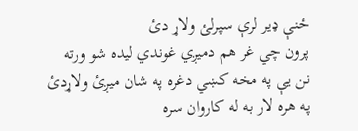ځنې ډير لرې سپرلئ ولاړ دئ
پرون چي غر هم دميږي غوندي ليده شو ورته
نن يې په مخه كښي دغره په شان ميږئ ولاړدئ
په هره لار به له كاروان سره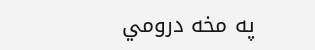په مخه درومي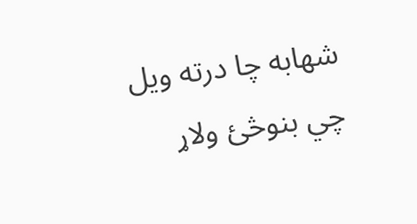شهابه چا درته ويل چي بنوڅئ ولاړ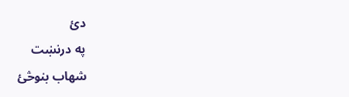دئ
په درنښت
شهاب بنوڅئ